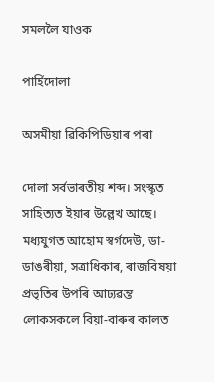সমললৈ যাওক

পাৰ্হিদোলা

অসমীয়া ৱিকিপিডিয়াৰ পৰা

দোলা সৰ্বভাৰতীয় শব্দ। সংস্কৃত সাহিত্যত ইয়াৰ উল্লেখ আছে। মধ্যযুগত আহোম স্বৰ্গদেউ, ডা-ডাঙৰীয়া, সত্ৰাধিকাৰ, ৰাজবিষয়া প্ৰভৃতিৰ উপৰি আঢ্যৱন্ত লোকসকলে বিয়া-বাৰুৰ কালত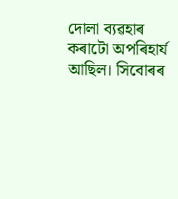দোলা ব্যৱহাৰ কৰাটো অপৰিহাৰ্য আছিল। সিবোৰৰ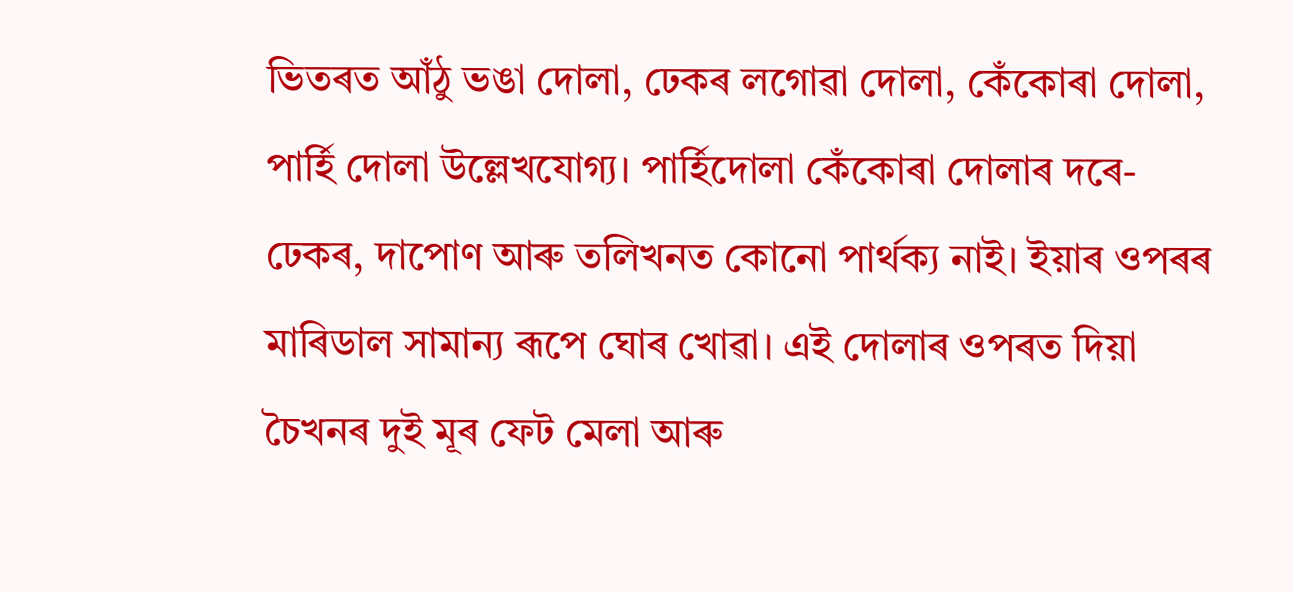ভিতৰত আঁঠু ভঙা দোলা, ঢেকৰ লগোৱা দোলা, কেঁকোৰা দোলা, পাৰ্হি দোলা উল্লেখযোগ্য। পাৰ্হিদোলা কেঁকোৰা দোলাৰ দৰে-ঢেকৰ, দাপোণ আৰু তলিখনত কোনো পাৰ্থক্য নাই। ইয়াৰ ওপৰৰ মাৰিডাল সামান্য ৰূপে ঘোৰ খোৱা। এই দোলাৰ ওপৰত দিয়া চৈখনৰ দুই মূৰ ফেট মেলা আৰু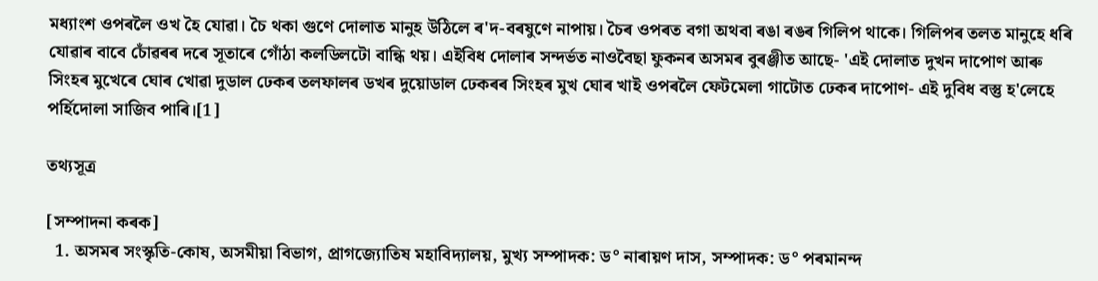মধ্যাংশ ওপৰলৈ ওখ হৈ যোৱা। চৈ থকা গুণে দোলাত মানুহ উঠিলে ৰ'দ-বৰষুণে নাপায়। চৈৰ ওপৰত বগা অথবা ৰঙা ৰঙৰ গিলিপ থাকে। গিলিপৰ তলত মানুহে ধৰি যোৱাৰ বাবে চোঁৱৰৰ দৰে সূতাৰে গোঁঠা কলডিলটো বান্ধি থয়। এইবিধ দোলাৰ সন্দৰ্ভত নাওবৈছা ফুকনৰ অসমৰ বুৰঞ্জীত আছে- 'এই দোলাত দুখন দাপোণ আৰু সিংহৰ মুখেৰে ঘোৰ খোৱা দুডাল ঢেকৰ তলফালৰ ডখৰ দুয়োডাল ঢেকৰৰ সিংহৰ মুখ ঘোৰ খাই ওপৰলৈ ফেটমেলা গাটোত ঢেকৰ দাপোণ- এই দুবিধ বস্তু হ'লেহে পৰ্হিদোলা সাজিব পাৰি।[1]

তথ্যসূত্ৰ

[সম্পাদনা কৰক]
  1. অসমৰ সংস্কৃতি-কোষ, অসমীয়া বিভাগ, প্ৰাগজ্যোতিষ মহাবিদ্যালয়, মুখ্য সম্পাদক: ড° নাৰায়ণ দাস, সম্পাদক: ড° পৰমানন্দ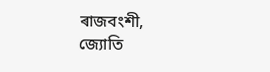ৰাজবংশী, জ্যোতি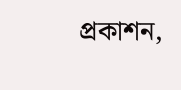প্ৰকাশন,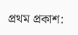প্ৰথম প্ৰকাশ: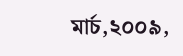মাৰ্চ,২০০৯,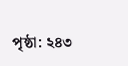পৃষ্ঠা: ২৪৩